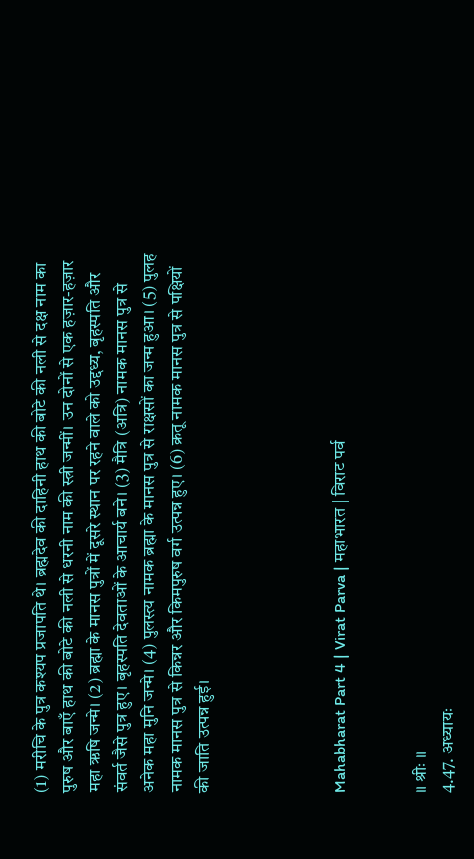(1) मरीचि के पुत्र कश्यप प्रजापति थे। ब्रह्मदेव की दाहिनी हाथ की बोटे की नली से दक्ष नाम का पुरुष और बाएँ हाथ की बोटे की नली से धरनी नाम की स्त्री जन्मीं। उन दोनों से एक हज़ार-हज़ार महा ऋषि जन्मे। (2) ब्रह्मा के मानस पुत्रों में दूसरे स्थान पर रहने वाले को उद्दध्य, बृहस्पति और संवर्त जैसे पुत्र हुए। बृहस्पति देवताओं के आचार्य बने। (3) मैत्रि (अत्रि) नामक मानस पुत्र से अनेक महा मुनि जन्मे। (4) पुलस्त्य नामक ब्रह्मा के मानस पुत्र से राक्षसों का जन्म हुआ। (5) पुलह नामक मानस पुत्र से किन्नर और किमपुरुष वर्ग उत्पन्न हुए। (6) क्रतू नामक मानस पुत्र से पक्षियों की जाति उत्पन्न हुई।




Mahabharat Part 4 | Virat Parva | महाभारत | विराट पर्व


॥ श्रीः ॥
4.47. अध्यायः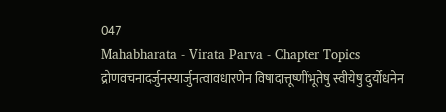047
Mahabharata - Virata Parva - Chapter Topics
द्रोणवचनादर्जुनस्यार्जुनत्वावधारणेन विषादात्तूष्णींभूतेषु स्वीयेषु दुर्योधनेन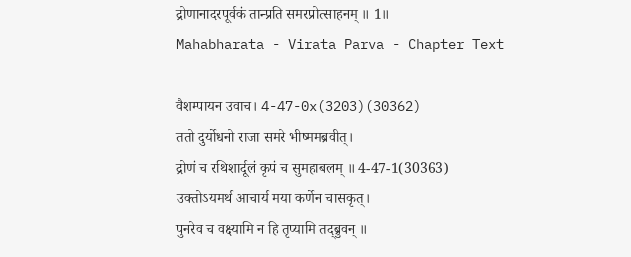द्रोणानादरपूर्वकं तान्प्रति समरप्रोत्साहनम् ॥ 1॥
Mahabharata - Virata Parva - Chapter Text

वैशम्पायन उवाच। 4-47-0x(3203)(30362)
ततो दुर्योधनो राजा समरे भीष्ममब्रवीत्।
द्रोणं च रथिशार्दूलं कृपं च सुमहाबलम् ॥ 4-47-1(30363)
उक्तोऽयमर्थ आचार्य मया कर्णेन चासकृत्।
पुनरेव च वक्ष्यामि न हि तृप्यामि तद्ब्रुवन् ॥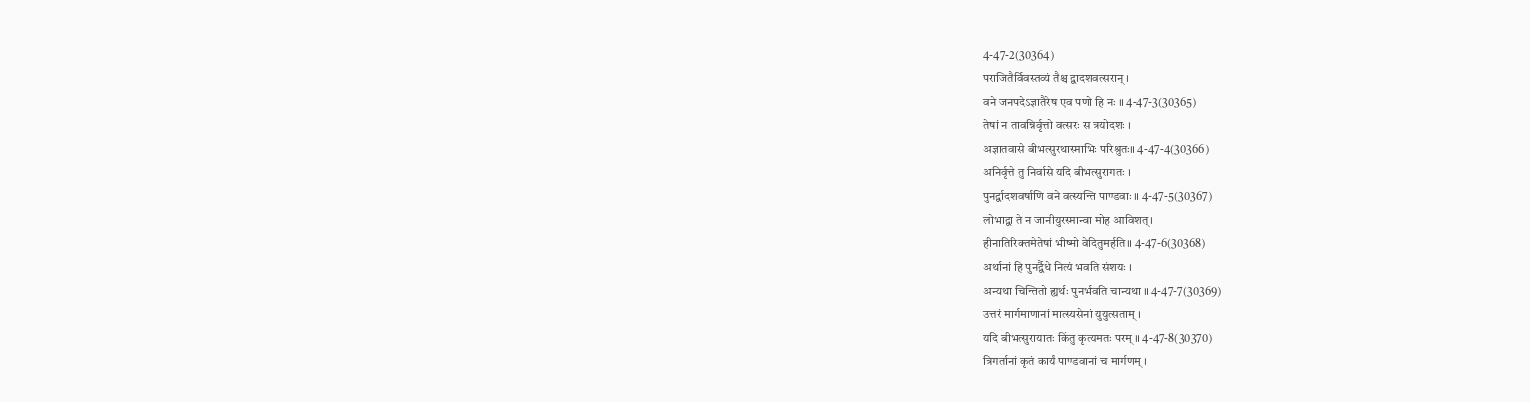4-47-2(30364)
पराजितैर्विवस्तव्यं तैश्च द्वादशवत्सरान् ।
वने जनपदेऽज्ञातैरेष एव पणो हि नः ॥ 4-47-3(30365)
तेषां न तावन्निर्वृत्तो वत्सरः स त्रयोदशः ।
अज्ञातवासे बीभत्सुरथास्माभिः परिश्रुतः॥ 4-47-4(30366)
अनिर्वृत्ते तु निर्वासे यदि बीभत्सुरागतः ।
पुनर्द्वादशवर्षाणि वने वत्स्यन्ति पाण्डवाः ॥ 4-47-5(30367)
लोभाद्वा ते न जानीयुरस्मान्वा मोह आविशत्।
हीनातिरिक्तमेतेषां भीष्मो वेदितुमर्हति॥ 4-47-6(30368)
अर्थानां हि पुनर्द्वैधे नित्यं भवति संशयः ।
अन्यथा चिन्तितो ह्यर्थः पुनर्भवति चान्यथा ॥ 4-47-7(30369)
उत्तरं मार्गमाणानां मात्स्यसेनां युयुत्सताम् ।
यदि बीभत्सुरायातः किंतु कृत्यमतः परम् ॥ 4-47-8(30370)
त्रिगर्तानां कृतं कार्यं पाण्डवानां च मार्गणम् ।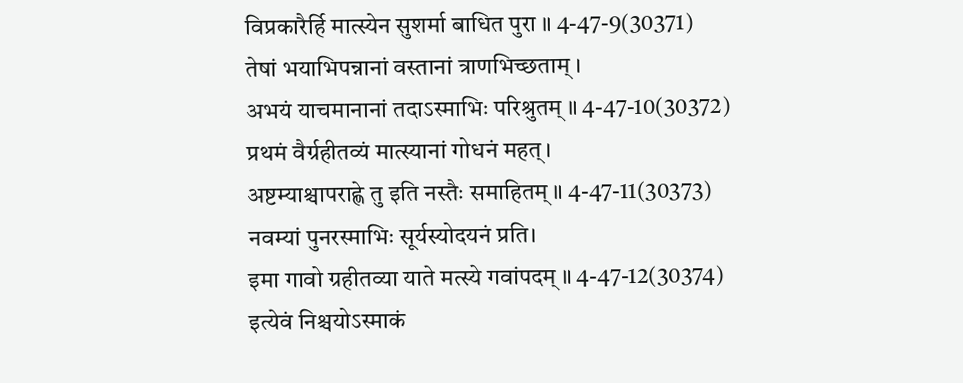विप्रकारैर्हि मात्स्येन सुशर्मा बाधित पुरा ॥ 4-47-9(30371)
तेषां भयाभिपन्नानां वस्तानां त्राणभिच्छताम् ।
अभयं याचमानानां तदाऽस्माभिः परिश्रुतम् ॥ 4-47-10(30372)
प्रथमं वैर्ग्रहीतव्यं मात्स्यानां गोधनं महत्।
अष्टम्याश्चापराह्णे तु इति नस्तैः समाहितम् ॥ 4-47-11(30373)
नवम्यां पुनरस्माभिः सूर्यस्योदयनं प्रति।
इमा गावो ग्रहीतव्या याते मत्स्ये गवांपदम् ॥ 4-47-12(30374)
इत्येवं निश्चयोऽस्माकं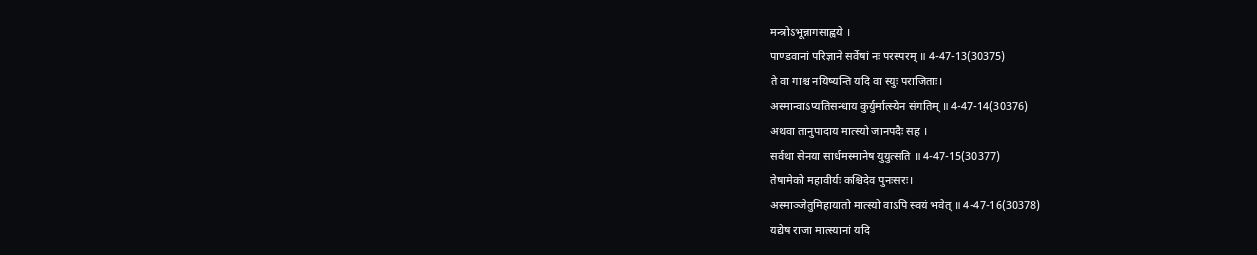मन्त्रोऽभून्नागसाह्वये ।
पाण्डवानां परिज्ञाने सर्वेषां नः परस्परम् ॥ 4-47-13(30375)
ते वा गाश्च नयिष्यन्ति यदि वा स्युः पराजिताः।
अस्मान्वाऽप्यतिसन्धाय कुर्युर्मात्स्येन संगतिम् ॥ 4-47-14(30376)
अथवा तानुपादाय मात्स्यो जानपदैः सह ।
सर्वथा सेनया सार्धमस्मानेष युयुत्सति ॥ 4-47-15(30377)
तेषामेको महावीर्यः कश्चिदेव पुनःसरः।
अस्माञ्जेतुमिहायातो मात्स्यो वाऽपि स्वयं भवेत् ॥ 4-47-16(30378)
यद्येष राजा मात्स्यानां यदि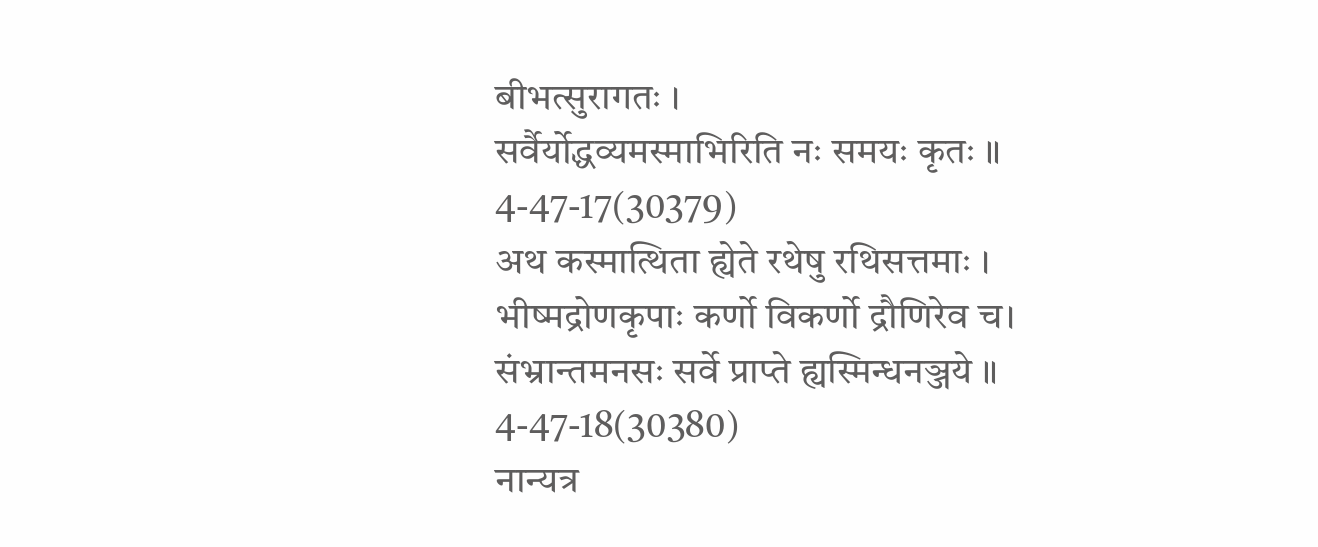बीभत्सुरागतः ।
सर्वैर्योद्धव्यमस्माभिरिति नः समयः कृतः ॥ 4-47-17(30379)
अथ कस्मात्थिता ह्येते रथेषु रथिसत्तमाः ।
भीष्मद्रोणकृपाः कर्णो विकर्णो द्रौणिरेव च।
संभ्रान्तमनसः सर्वे प्राप्ते ह्यस्मिन्धनञ्जये ॥ 4-47-18(30380)
नान्यत्र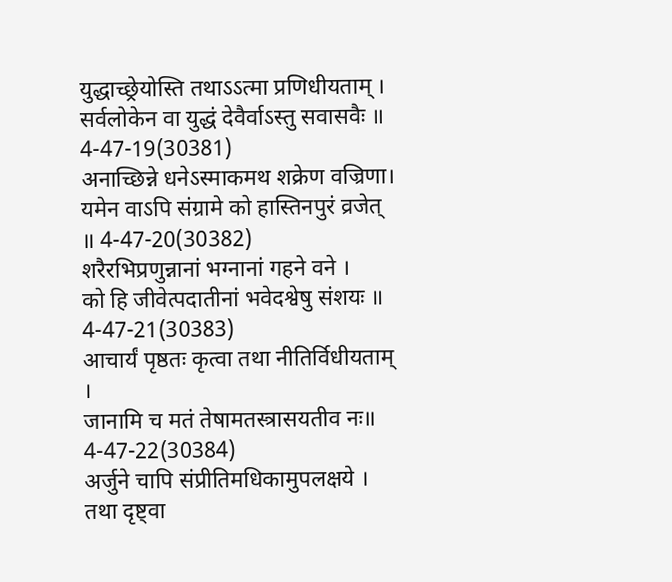युद्धाच्छ्रेयोस्ति तथाऽऽत्मा प्रणिधीयताम् ।
सर्वलोकेन वा युद्धं देवैर्वाऽस्तु सवासवैः ॥ 4-47-19(30381)
अनाच्छिन्ने धनेऽस्माकमथ शक्रेण वज्रिणा।
यमेन वाऽपि संग्रामे को हास्तिनपुरं व्रजेत् ॥ 4-47-20(30382)
शरैरभिप्रणुन्नानां भग्नानां गहने वने ।
को हि जीवेत्पदातीनां भवेदश्वेषु संशयः ॥ 4-47-21(30383)
आचार्यं पृष्ठतः कृत्वा तथा नीतिर्विधीयताम् ।
जानामि च मतं तेषामतस्त्रासयतीव नः॥ 4-47-22(30384)
अर्जुने चापि संप्रीतिमधिकामुपलक्षये ।
तथा दृष्ट्वा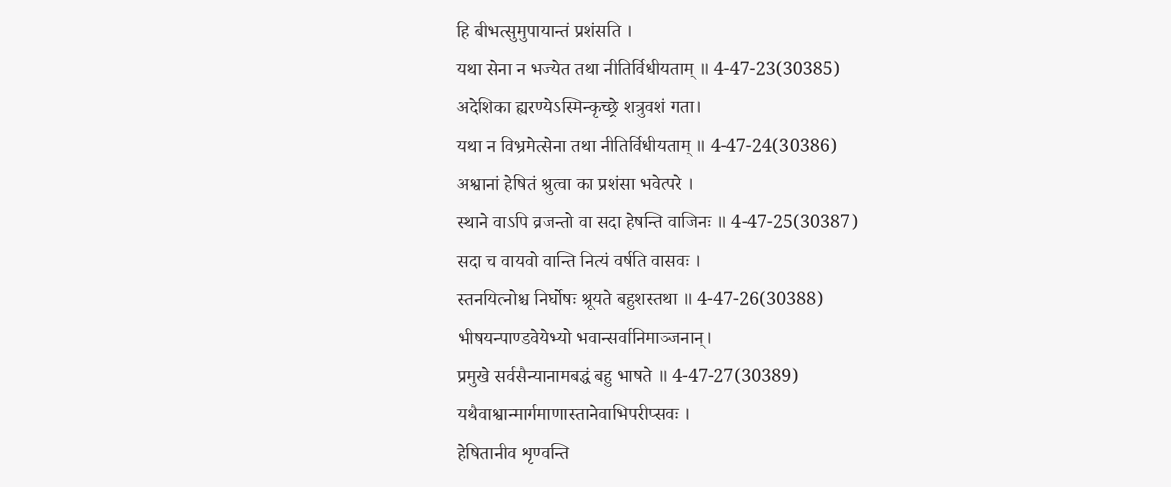हि बीभत्सुमुपायान्तं प्रशंसति ।
यथा सेना न भज्येत तथा नीतिर्विधीयताम् ॥ 4-47-23(30385)
अदेशिका ह्यरण्येऽस्मिन्कृच्छ्रे शत्रुवशं गता।
यथा न विभ्रमेत्सेना तथा नीतिर्विधीयताम् ॥ 4-47-24(30386)
अश्वानां हेषितं श्रुत्वा का प्रशंसा भवेत्परे ।
स्थाने वाऽपि व्रजन्तो वा सदा हेषन्ति वाजिनः ॥ 4-47-25(30387)
सदा च वायवो वान्ति नित्यं वर्षति वासवः ।
स्तनयित्नोश्च निर्घोषः श्रूयते बहुशस्तथा ॥ 4-47-26(30388)
भीषयन्पाण्डवेयेभ्यो भवान्सर्वानिमाञ्जनान्।
प्रमुखे सर्वसैन्यानामबद्धं बहु भाषते ॥ 4-47-27(30389)
यथैवाश्वान्मार्गमाणास्तानेवाभिपरीप्सवः ।
हेषितानीव शृण्वन्ति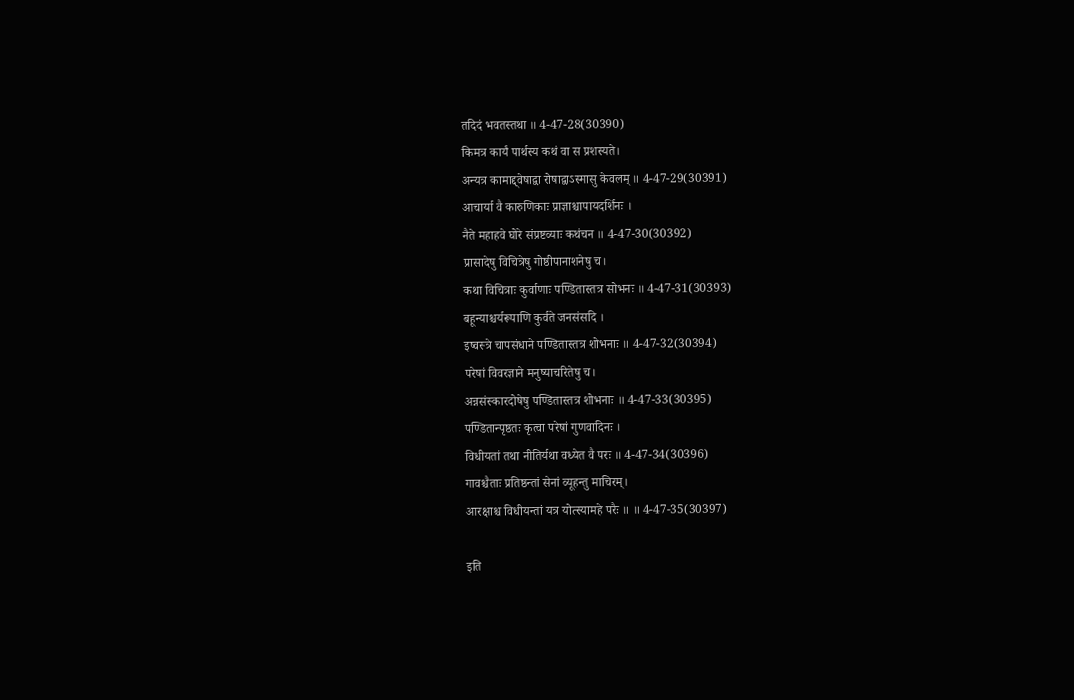तदिदं भवतस्तथा ॥ 4-47-28(30390)
किमत्र कार्यं पार्थस्य कथं वा स प्रशस्यते।
अन्यत्र कामाद्द्वेषाद्वा रोषाद्वाऽस्मासु केवलम् ॥ 4-47-29(30391)
आचार्या वै कारुणिकाः प्राज्ञाश्चापायदर्शिनः ।
नैते महाहवे घोरे संप्रष्टव्याः कथंचन ॥ 4-47-30(30392)
प्रासादेषु विचित्रेषु गोष्ठीपानाशनेषु च।
कथा विचित्राः कुर्वाणाः पण्डितास्तत्र सोभनः ॥ 4-47-31(30393)
बहून्याश्चर्यरूपाणि कुर्वते जनसंसदि ।
इष्वस्त्रे चापसंधाने पण्डितास्तत्र शोभनाः ॥ 4-47-32(30394)
परेषां विवरज्ञाने मनुष्याचरितेषु च।
अन्नसंस्कारदोषेषु पण्डितास्तत्र शोभनाः ॥ 4-47-33(30395)
पण्डितान्पृष्ठतः कृत्वा परेषां गुणवादिनः ।
विधीयतां तथा नीतिर्यथा वध्येत वै परः ॥ 4-47-34(30396)
गावश्चैताः प्रतिष्ठन्तां सेनां व्यूहन्तु माचिरम्।
आरक्षाश्च विधीयन्तां यत्र योत्स्यामहे परैः ॥ ॥ 4-47-35(30397)

इति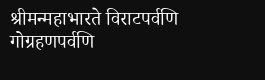श्रीमन्महाभारते विराटपर्वणि गोग्रहणपर्वणि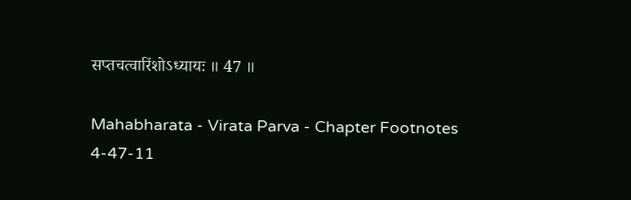सप्तचत्वारिंशोऽध्यायः ॥ 47 ॥

Mahabharata - Virata Parva - Chapter Footnotes
4-47-11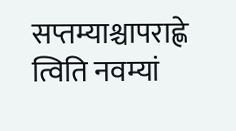सप्तम्याश्चापराह्णे त्विति नवम्यां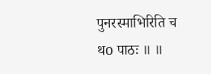पुनरस्माभिरिति च थo पाठः ॥ ॥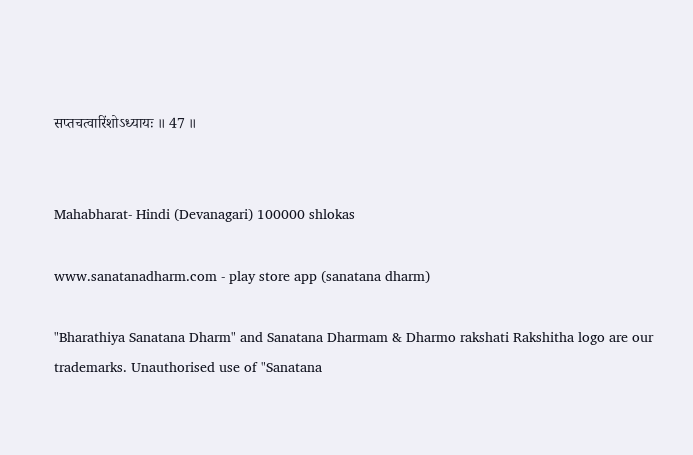सप्तचत्वारिंशोऽध्यायः ॥ 47 ॥


Mahabharat- Hindi (Devanagari) 100000 shlokas

www.sanatanadharm.com - play store app (sanatana dharm)

"Bharathiya Sanatana Dharm" and Sanatana Dharmam & Dharmo rakshati Rakshitha logo are our trademarks. Unauthorised use of "Sanatana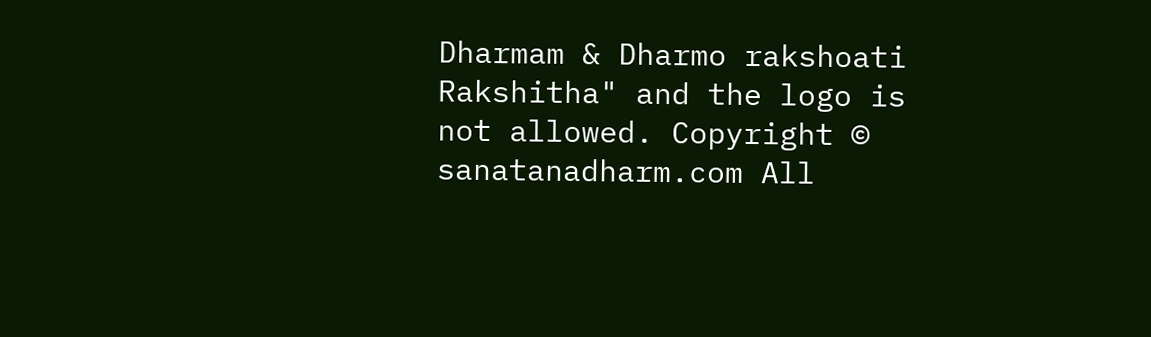Dharmam & Dharmo rakshoati Rakshitha" and the logo is not allowed. Copyright © sanatanadharm.com All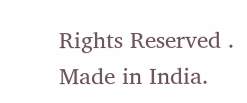Rights Reserved . Made in India.